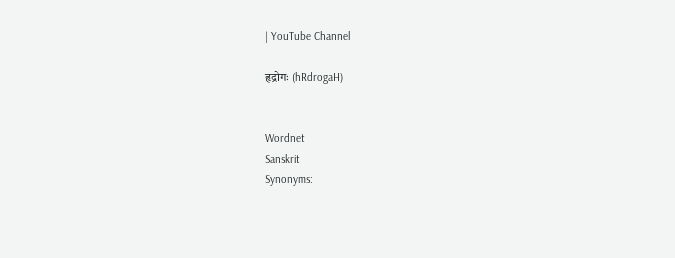| YouTube Channel

हृद्रोगः (hRdrogaH)


Wordnet
Sanskrit
Synonyms: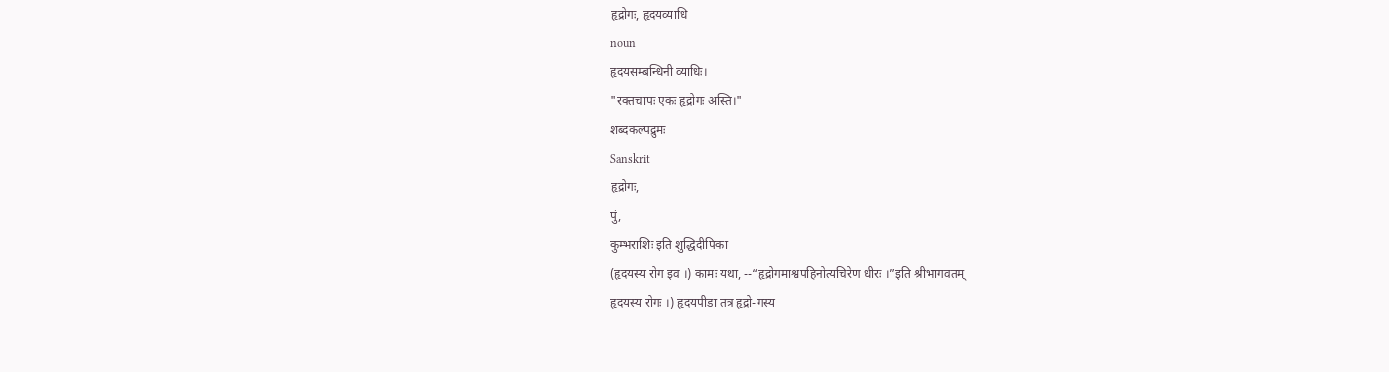हृद्रोगः, हृदयव्याधि
noun
हृदयसम्बन्धिनी व्याधिः।
"रक्तचापः एकः हृद्रोगः अस्ति।"
शब्दकल्पद्रुमः
Sanskrit
हृद्रोगः,
पुं,
कुम्भराशिः इति शुद्धिदीपिका
(हृदयस्य रोग इव ।) कामः यथा, --“हृद्रोगमाश्वपहिनोत्यचिरेण धीरः ।”इति श्रीभागवतम्
हृदयस्य रोगः ।) हृदयपीडा तत्र हृद्रो-गस्य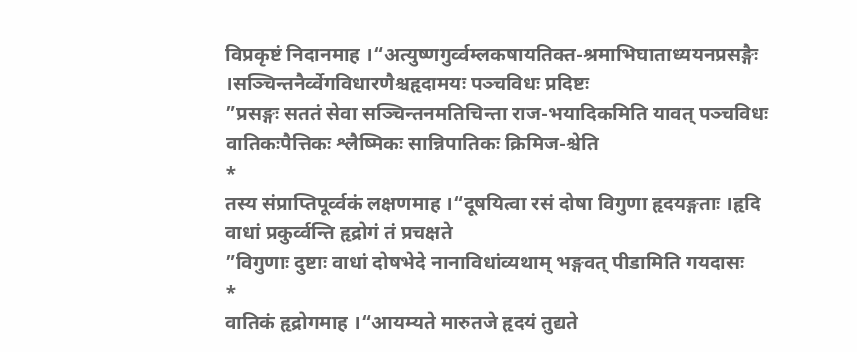विप्रकृष्टं निदानमाह ।“अत्युष्णगुर्व्वम्लकषायतिक्त-श्रमाभिघाताध्ययनप्रसङ्गैः ।सञ्चिन्तनैर्व्वेगविधारणैश्चहृदामयः पञ्चविधः प्रदिष्टः
”प्रसङ्गः सततं सेवा सञ्चिन्तनमतिचिन्ता राज-भयादिकमिति यावत् पञ्चविधः वातिकःपैत्तिकः श्लैष्मिकः सान्निपातिकः क्रिमिज-श्चेति
*
तस्य संप्राप्तिपूर्व्वकं लक्षणमाह ।“दूषयित्वा रसं दोषा विगुणा हृदयङ्गताः ।हृदि वाधां प्रकुर्व्वन्ति हृद्रोगं तं प्रचक्षते
”विगुणाः दुष्टाः वाधां दोषभेदे नानाविधांव्यथाम् भङ्गवत् पीडामिति गयदासः
*
वातिकं हृद्रोगमाह ।“आयम्यते मारुतजे हृदयं तुद्यते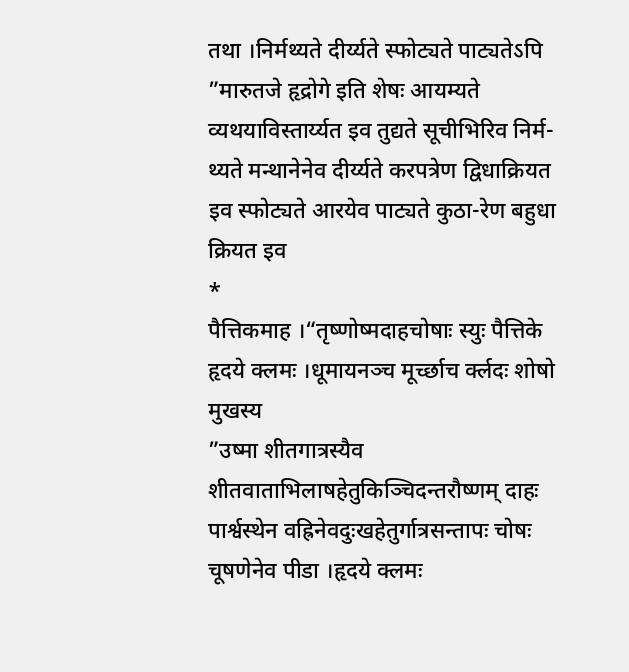तथा ।निर्मथ्यते दीर्य्यते स्फोट्यते पाट्यतेऽपि
”मारुतजे हृद्रोगे इति शेषः आयम्यते व्यथयाविस्तार्य्यत इव तुद्यते सूचीभिरिव निर्म-थ्यते मन्थानेनेव दीर्य्यते करपत्रेण द्विधाक्रियत इव स्फोट्यते आरयेव पाट्यते कुठा-रेण बहुधा क्रियत इव
*
पैत्तिकमाह ।“तृष्णोष्मदाहचोषाः स्युः पैत्तिके हृदये क्लमः ।धूमायनञ्च मूर्च्छाच र्क्लदः शोषो मुखस्य
”उष्मा शीतगात्रस्यैव शीतवाताभिलाषहेतुकिञ्चिदन्तरौष्णम् दाहः पार्श्वस्थेन वह्रिनेवदुःखहेतुर्गात्रसन्तापः चोषः चूषणेनेव पीडा ।हृदये क्लमः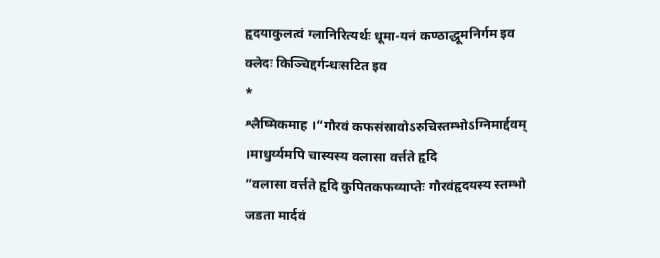हृदयाकुलत्वं ग्लानिरित्यर्थः धूमा-यनं कण्ठाद्धूमनिर्गम इव क्लेदः किञ्चिद्दर्गन्धःसटित इव
*
श्लैष्मिकमाह ।“गौरवं कफसंस्रावोऽरुचिस्तम्भोऽग्निमार्द्दवम् ।माधुर्य्यमपि चास्यस्य वलासा वर्त्तते हृदि
”वलासा वर्त्तते हृदि कुपितकफव्याप्तेः गौरवंहृदयस्य स्तम्भो जडता मार्दवं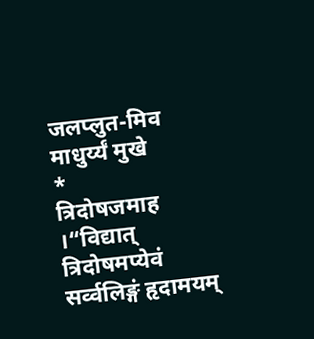जलप्लुत-मिव माधुर्य्यं मुखे
*
त्रिदोषजमाह ।“विद्यात् त्रिदोषमप्येवं सर्व्वलिङ्गं हृदामयम्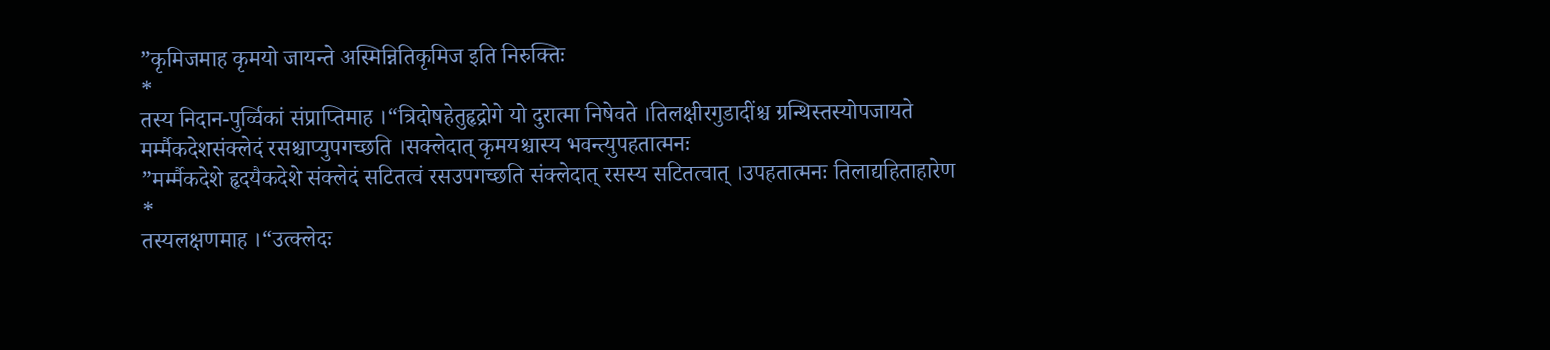”कृमिजमाह कृमयो जायन्ते अस्मिन्नितिकृमिज इति निरुक्तिः
*
तस्य निदान-पुर्व्विकां संप्राप्तिमाह ।“त्रिदोषहेतुहृद्रोगे यो दुरात्मा निषेवते ।तिलक्षीरगुडादींश्च ग्रन्थिस्तस्योपजायते
मर्म्मैकदेशसंक्लेदं रसश्चाप्युपगच्छति ।सक्लेदात् कृमयश्चास्य भवन्त्युपहतात्मनः
”मर्म्मैकदेशे हृदयैकदेशे संक्लेदं सटितत्वं रसउपगच्छति संक्लेदात् रसस्य सटितत्वात् ।उपहतात्मनः तिलाद्यहिताहारेण
*
तस्यलक्षणमाह ।“उत्क्लेदः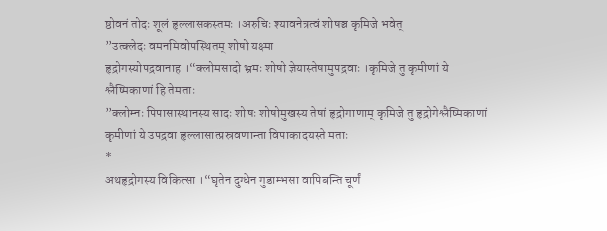ष्ठोवनं तोदः शूलं हृल्लासकस्तमः ।अरुचिः श्यावनेत्रत्वं शोषञ्च कृमिजे भवेत्
”उत्क्लेदः वमनमिवोपस्थितम् शोषो यक्ष्मा
हृद्रोगस्योपद्रवानाह ।“क्लोमसादो भ्रमः शोषो ज्ञेयास्तेषामुपद्रवाः ।कृमिजे तु कृमीणां ये श्लैष्मिकाणां हि तेमताः
”क्लोम्नः पिपासास्थानस्य सादः शोषः शोषोमुखस्य तेषां हृद्रोगाणाम् कृमिजे तु हृद्रोगेश्लैष्मिकाणां कृमीणां ये उपद्रवा हृल्लासात्प्रस्रवणान्ता विपाकादयस्ते मताः
*
अथहृद्रोगस्य विकित्सा ।“घृतेन दुग्धेन गुडाम्भसा वापिबन्ति चूर्णं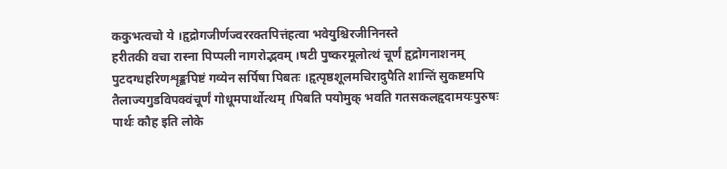ककुभत्वचो ये ।हृद्रोगजीर्णज्वररक्तपित्तंहत्वा भवेयुश्चिरजीनिनस्ते
हरीतकी वचा रास्ना पिप्पली नागरोद्भवम् ।षटी पुष्करमूलोत्थं चूर्णं हृद्रोगनाशनम्
पुटदग्धहरिणशृङ्कपिष्टं गव्येन सर्पिषा पिबतः ।हृत्पृष्ठशूलमचिरादुपैति शान्तिं सुकष्टमपि
तैलाज्यगुडविपक्वंचूर्णं गोधूमपार्थोत्थम् ।पिबति पयोमुक् भवति गतसकलहृदामयःपुरुषः
पार्थः कौह इति लोके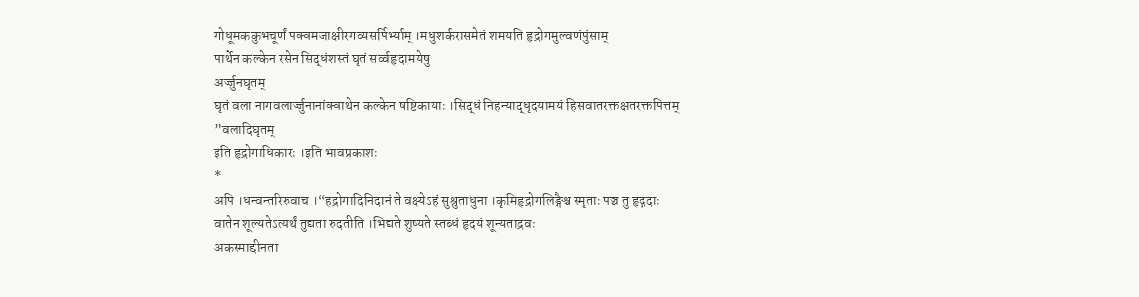गोधूमककुभचूर्णं पक्वमजाक्षीरगव्यसर्पिर्भ्याम् ।मधुशर्करासमेतं शमयति हृद्रोगमुल्वणंपुंसाम्
पार्थेन कल्केन रसेन सिद्धंशस्तं घृतं सर्व्वहृदामयेषु
अर्ज्जुनघृतम्
घृतं वला नागवलार्ज्जुनानांक्वाथेन कल्केन षष्टिकायाः ।सिद्धं निहन्याद्धृदयामयं हिसवातरक्तक्षतरक्तपित्तम्
”वलादिघृतम्
इति हृद्रोगाधिकारः ।इति भावप्रकाशः
*
अपि ।धन्वन्तरिरुवाच ।“हद्रोगादिनिदानं ते वक्ष्येऽहं सुश्रुताधुना ।कृमिहृद्रोगलिङ्गैश्च स्मृताः पञ्च तु हृद्गदाः
वातेन शूल्यतेऽत्यर्थं तुद्यता रुदतीति ।भिद्यते शुष्यते स्तब्धं हृदयं शून्यताद्रवः
अकस्माद्दीनता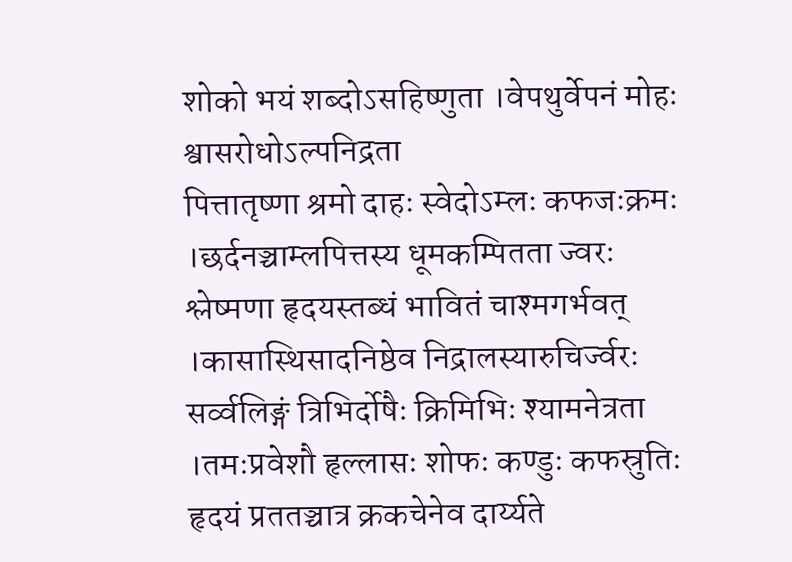शोको भयं शब्दोऽसहिष्णुता ।वेपथुर्वेपनं मोहः श्वासरोधोऽल्पनिद्रता
पित्तातृष्णा श्रमो दाहः स्वेदोऽम्लः कफजःक्रमः ।छर्दनञ्चाम्लपित्तस्य धूमकम्पितता ज्वरः
श्लेष्मणा हृदयस्तब्धं भावितं चाश्मगर्भवत् ।कासास्थिसादनिष्ठेव निद्रालस्यारुचिर्ज्वरः
सर्व्वलिङ्गं त्रिभिर्दोषैः क्रिमिभिः श्यामनेत्रता ।तमःप्रवेशौ हृल्लासः शोफः कण्डुः कफस्रुतिः
हृदयं प्रततञ्चात्र क्रकचेनेव दार्य्यते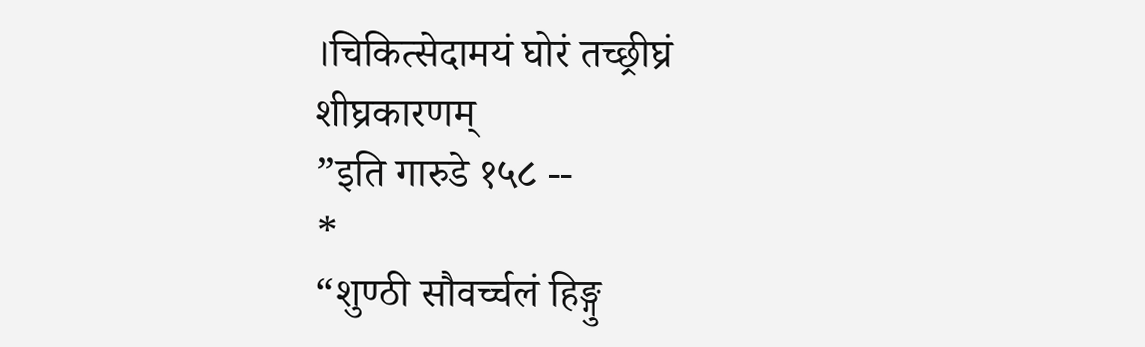।चिकित्सेदामयं घोरं तच्छ्रीघ्रं शीघ्रकारणम्
”इति गारुडे १५८ --
*
“शुण्ठी सौवर्च्चलं हिङ्गु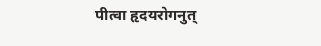पीत्वा हृदयरोगनुत्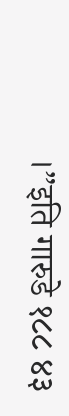।”इति गारुडे १८८ ४३